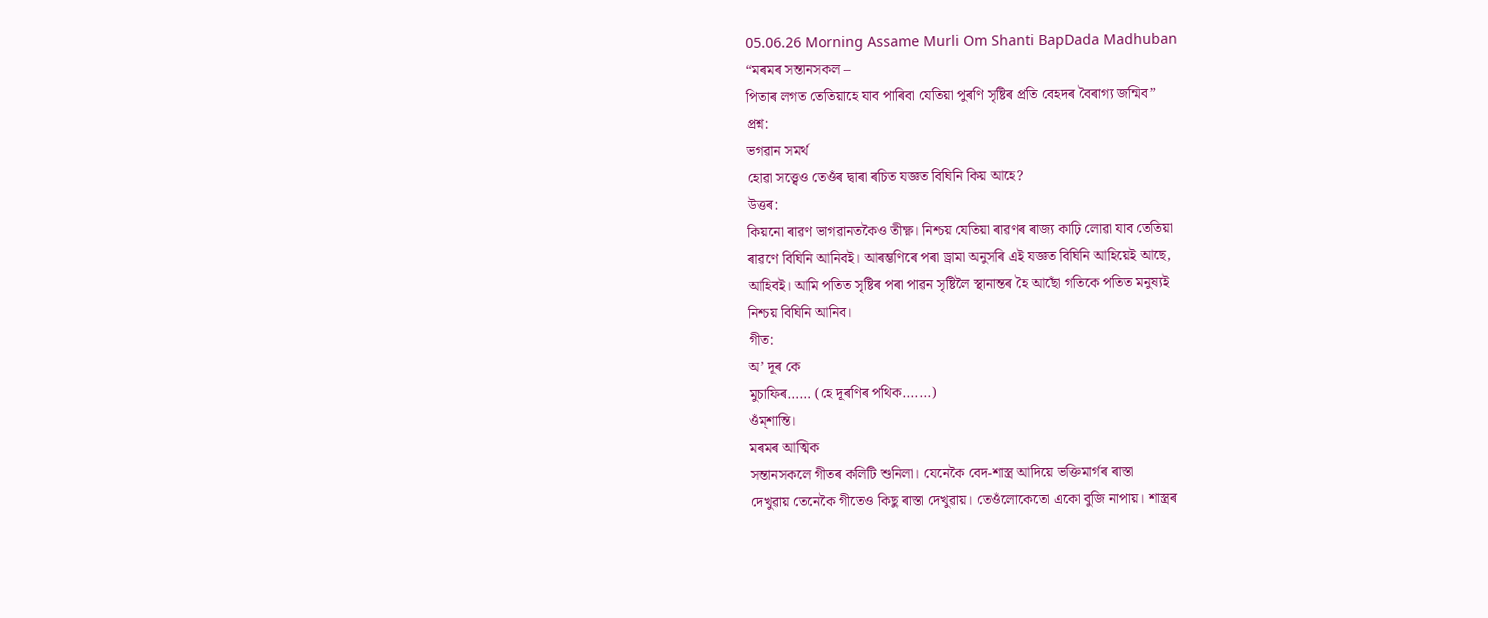05.06.26 Morning Assame Murli Om Shanti BapDada Madhuban
“মৰমৰ সন্তানসকল –
পিতাৰ লগত তেতিয়াহে যাব পাৰিবা যেতিয়া পুৰণি সৃষ্টিৰ প্ৰতি বেহদৰ বৈৰাগ্য জন্মিব”
প্ৰশ্ন:
ভগৱান সমৰ্থ
হোৱা সত্ত্বেও তেওঁৰ দ্বাৰা ৰচিত যজ্ঞত বিঘিনি কিয় আহে?
উত্তৰ:
কিয়নো ৰাৱণ ভাগৱানতকৈও তীক্ষ্ণ। নিশ্চয় যেতিয়া ৰাৱণৰ ৰাজ্য কাঢ়ি লোৱা যাব তেতিয়া
ৰাৱণে বিঘিনি আনিবই। আৰম্ভণিৰে পৰা ড্ৰামা অনুসৰি এই যজ্ঞত বিঘিনি আহিয়েই আছে,
আহিবই। আমি পতিত সৃষ্টিৰ পৰা পাৱন সৃষ্টিলৈ স্থানান্তৰ হৈ আছোঁ গতিকে পতিত মনুষ্যই
নিশ্চয় বিঘিনি আনিব।
গীত:
অ’ দূৰ কে
মুচাফিৰ…… (হে দূৰণিৰ পথিক.......)
ওঁম্শান্তি।
মৰমৰ আত্মিক
সন্তানসকলে গীতৰ কলিটি শুনিলা। যেনেকৈ বেদ-শাস্ত্ৰ আদিয়ে ভক্তিমাৰ্গৰ ৰাস্তা
দেখুৱায় তেনেকৈ গীতেও কিছু ৰাস্তা দেখুৱায়। তেওঁলোকেতো একো বুজি নাপায়। শাস্ত্ৰৰ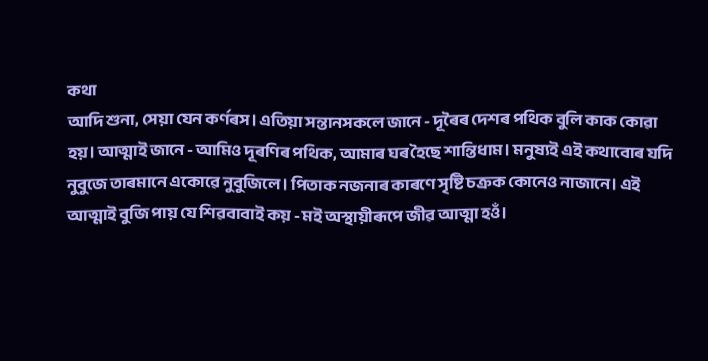কথা
আদি শুনা, সেয়া যেন কৰ্ণৰস। এতিয়া সন্তানসকলে জানে - দূৰৈৰ দেশৰ পথিক বুলি কাক কোৱা
হয়। আত্মাই জানে - আমিও দূৰণিৰ পথিক, আমাৰ ঘৰ হৈছে শান্তিধাম। মনুষ্যই এই কথাবোৰ যদি
নুবুজে তাৰমানে একোৱে নুবুজিলে। পিতাক নজনাৰ কাৰণে সৃষ্টি চক্ৰক কোনেও নাজানে। এই
আত্মাই বুজি পায় যে শিৱবাবাই কয় - মই অস্থায়ীৰূপে জীৱ আত্মা হওঁ।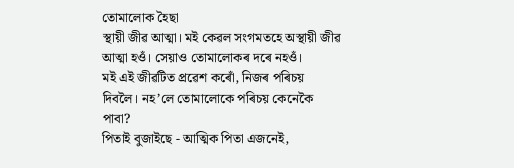তোমালোক হৈছা
স্থায়ী জীৱ আত্মা। মই কেৱল সংগমতহে অস্থায়ী জীৱ আত্মা হওঁ। সেয়াও তোমালোকৰ দৰে নহওঁ।
মই এই জীৱটিত প্ৰৱেশ কৰোঁ, নিজৰ পৰিচয় দিবলৈ। নহ’লে তোমালোকে পৰিচয় কেনেকৈ পাবা?
পিতাই বুজাইছে - আত্মিক পিতা এজনেই,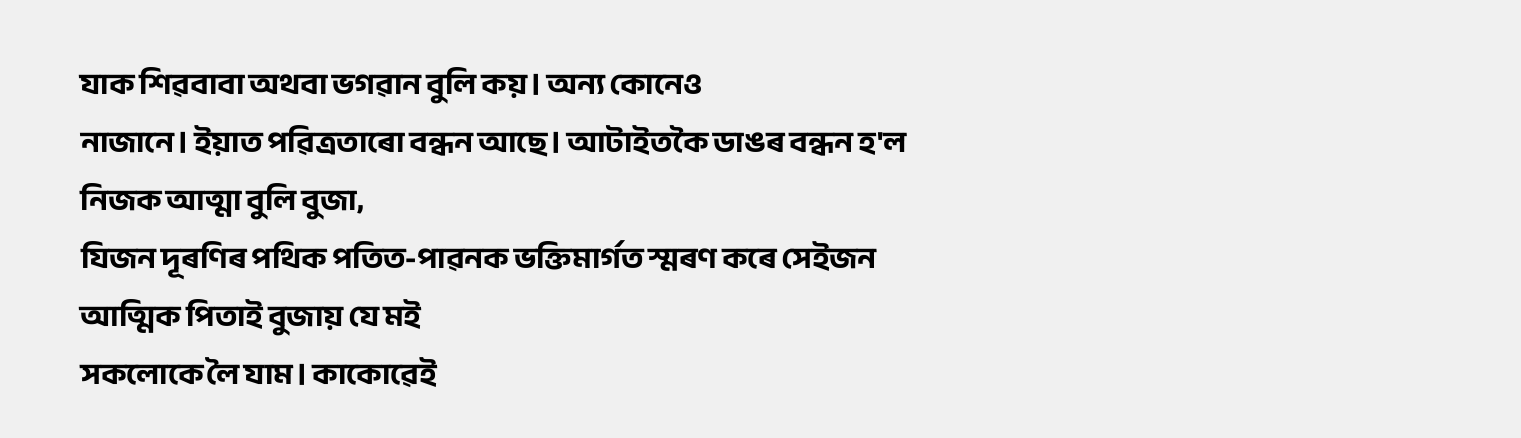যাক শিৱবাবা অথবা ভগৱান বুলি কয়। অন্য কোনেও
নাজানে। ইয়াত পৱিত্ৰতাৰো বন্ধন আছে। আটাইতকৈ ডাঙৰ বন্ধন হ'ল নিজক আত্মা বুলি বুজা,
যিজন দূৰণিৰ পথিক পতিত-পাৱনক ভক্তিমাৰ্গত স্মৰণ কৰে সেইজন আত্মিক পিতাই বুজায় যে মই
সকলোকে লৈ যাম। কাকোৱেই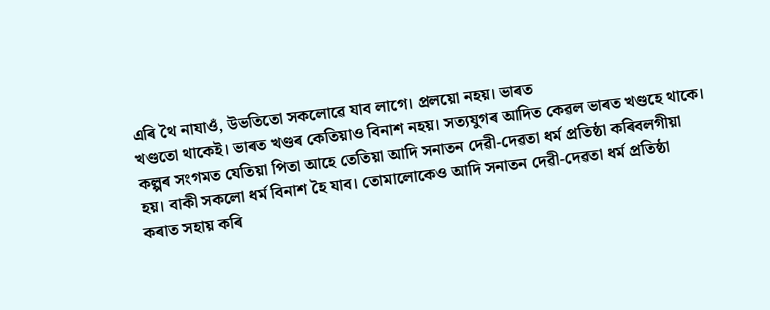এৰি থৈ নাযাওঁ, উভতিতো সকলোৱে যাব লাগে। প্ৰলয়ো নহয়। ভাৰত
খণ্ডতো থাকেই। ভাৰত খণ্ডৰ কেতিয়াও বিনাশ নহয়। সত্যযুগৰ আদিত কেৱল ভাৰত খণ্ডহে থাকে।
কল্পৰ সংগমত যেতিয়া পিতা আহে তেতিয়া আদি সনাতন দেৱী-দেৱতা ধৰ্ম প্ৰতিষ্ঠা কৰিবলগীয়া
হয়। বাকী সকলো ধৰ্ম বিনাশ হৈ যাব। তোমালোকেও আদি সনাতন দেৱী-দেৱতা ধৰ্ম প্ৰতিষ্ঠা
কৰাত সহায় কৰি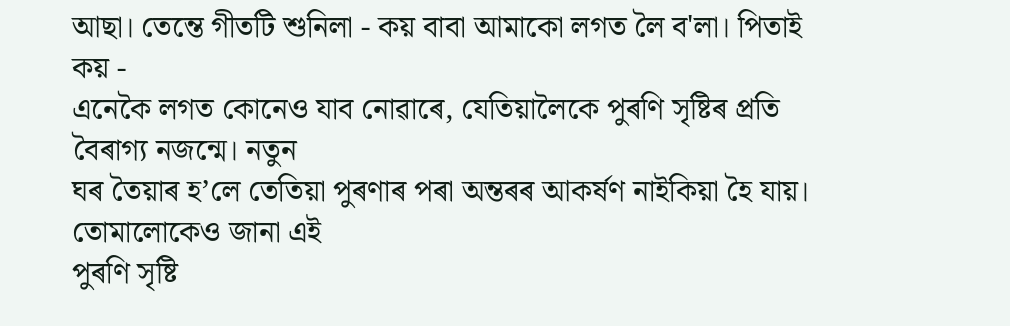আছা। তেন্তে গীতটি শুনিলা - কয় বাবা আমাকো লগত লৈ ব'লা। পিতাই কয় -
এনেকৈ লগত কোনেও যাব নোৱাৰে, যেতিয়ালৈকে পুৰণি সৃষ্টিৰ প্ৰতি বৈৰাগ্য নজন্মে। নতুন
ঘৰ তৈয়াৰ হ’লে তেতিয়া পুৰণাৰ পৰা অন্তৰৰ আকৰ্ষণ নাইকিয়া হৈ যায়। তোমালোকেও জানা এই
পুৰণি সৃষ্টি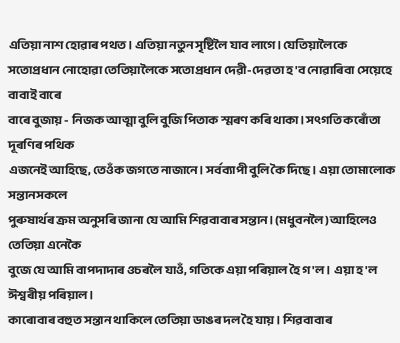এতিয়া নাশ হোৱাৰ পথত। এতিয়া নতুন সৃষ্টিলৈ যাব লাগে। যেতিয়ালৈকে
সতোপ্ৰধান নোহোৱা তেতিয়ালৈকে সতোপ্ৰধান দেৱী-দেৱতা হ'ব নোৱাৰিবা সেয়েহে বাবাই বাৰে
বাৰে বুজায় - নিজক আত্মা বুলি বুজি পিতাক স্মৰণ কৰি থাকা। সৎগতি কৰোঁতা দূৰণিৰ পথিক
এজনেই আহিছে, তেওঁক জগতে নাজানে। সৰ্বব্যাপী বুলি কৈ দিছে। এয়া তোমালোক সন্তানসকলে
পুৰুষাৰ্থৰ ক্ৰম অনুসৰি জানা যে আমি শিৱবাবাৰ সন্তান। (মধুবনলৈ) আহিলেও তেতিয়া এনেকৈ
বুজে যে আমি বাপদাদাৰ ওচৰলৈ যাওঁ, গতিকে এয়া পৰিয়াল হৈ গ'ল। এয়া হ'ল ঈশ্বৰীয় পৰিয়াল।
কাৰোবাৰ বহুত সন্তান থাকিলে তেতিয়া ডাঙৰ দল হৈ যায়। শিৱবাবাৰ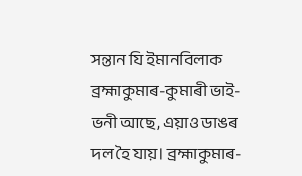সন্তান যি ইমানবিলাক
ব্ৰহ্মাকুমাৰ-কুমাৰী ভাই-ভনী আছে, এয়াও ডাঙৰ দল হৈ যায়। ব্ৰহ্মাকুমাৰ-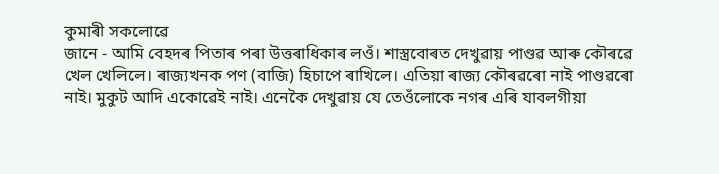কুমাৰী সকলোৱে
জানে - আমি বেহদৰ পিতাৰ পৰা উত্তৰাধিকাৰ লওঁ। শাস্ত্ৰবোৰত দেখুৱায় পাণ্ডৱ আৰু কৌৰৱে
খেল খেলিলে। ৰাজ্যখনক পণ (বাজি) হিচাপে ৰাখিলে। এতিয়া ৰাজ্য কৌৰৱৰো নাই পাণ্ডৱৰো
নাই। মুকুট আদি একোৱেই নাই। এনেকৈ দেখুৱায় যে তেওঁলোকে নগৰ এৰি যাবলগীয়া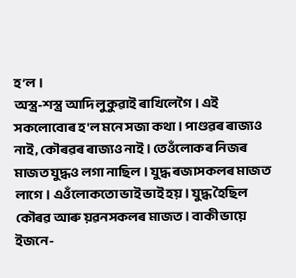হ’ল।
অস্ত্ৰ-শস্ত্ৰ আদি লুকুৱাই ৰাখিলেগৈ। এই সকলোবোৰ হ'ল মনে সজা কথা। পাণ্ডৱৰ ৰাজ্যও
নাই, কৌৰৱৰ ৰাজ্যও নাই। তেওঁলোকৰ নিজৰ মাজত যুদ্ধও লগা নাছিল। যুদ্ধ ৰজাসকলৰ মাজত
লাগে। এওঁলোকতো ভাই ভাই হয়। যুদ্ধ হৈছিল কৌৰৱ আৰু য়ৱনসকলৰ মাজত। বাকী ভায়ে
ইজনে-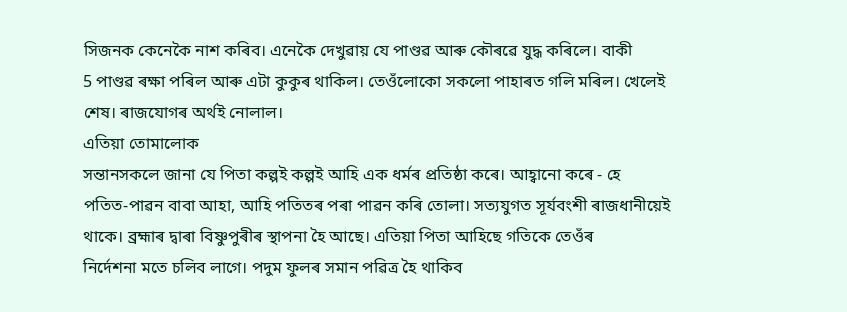সিজনক কেনেকৈ নাশ কৰিব। এনেকৈ দেখুৱায় যে পাণ্ডৱ আৰু কৌৰৱে যুদ্ধ কৰিলে। বাকী
5 পাণ্ডৱ ৰক্ষা পৰিল আৰু এটা কুকুৰ থাকিল। তেওঁলোকো সকলো পাহাৰত গলি মৰিল। খেলেই
শেষ। ৰাজযোগৰ অৰ্থই নোলাল।
এতিয়া তোমালোক
সন্তানসকলে জানা যে পিতা কল্পই কল্পই আহি এক ধৰ্মৰ প্ৰতিষ্ঠা কৰে। আহ্বানো কৰে - হে
পতিত-পাৱন বাবা আহা, আহি পতিতৰ পৰা পাৱন কৰি তোলা। সত্যযুগত সূৰ্যবংশী ৰাজধানীয়েই
থাকে। ব্ৰহ্মাৰ দ্বাৰা বিষ্ণুপুৰীৰ স্থাপনা হৈ আছে। এতিয়া পিতা আহিছে গতিকে তেওঁৰ
নিৰ্দেশনা মতে চলিব লাগে। পদুম ফুলৰ সমান পৱিত্ৰ হৈ থাকিব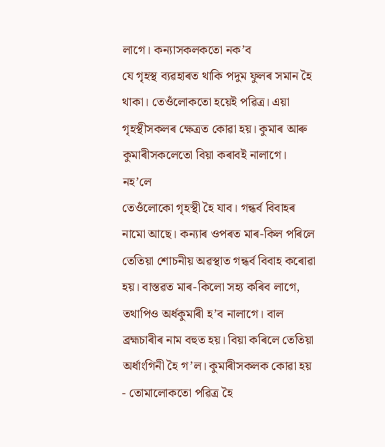লাগে। কন্যাসকলকতো নক’ব
যে গৃহস্থ ব্যৱহাৰত থাকি পদুম ফুলৰ সমান হৈ থাকা। তেওঁলোকতো হয়েই পৱিত্ৰ। এয়া
গৃহস্থীসকলৰ ক্ষেত্ৰত কোৱা হয়। কুমাৰ আৰু কুমাৰীসকলেতো বিয়া কৰাবই নালাগে। নহ’লে
তেওঁলোকো গৃহস্থী হৈ যাব। গন্ধৰ্ব বিবাহৰ নামো আছে। কন্যাৰ ওপৰত মাৰ-কিল পৰিলে
তেতিয়া শোচনীয় অৱস্থাত গন্ধৰ্ব বিবাহ কৰোৱা হয়। বাস্তৱত মাৰ-কিলো সহ্য কৰিব লাগে,
তথাপিও অৰ্ধকুমাৰী হ’ব নালাগে। বাল ব্ৰহ্মচাৰীৰ নাম বহুত হয়। বিয়া কৰিলে তেতিয়া
অৰ্ধাংগিনী হৈ গ’ল। কুমাৰীসকলক কোৱা হয় - তোমালোকতো পৱিত্ৰ হৈ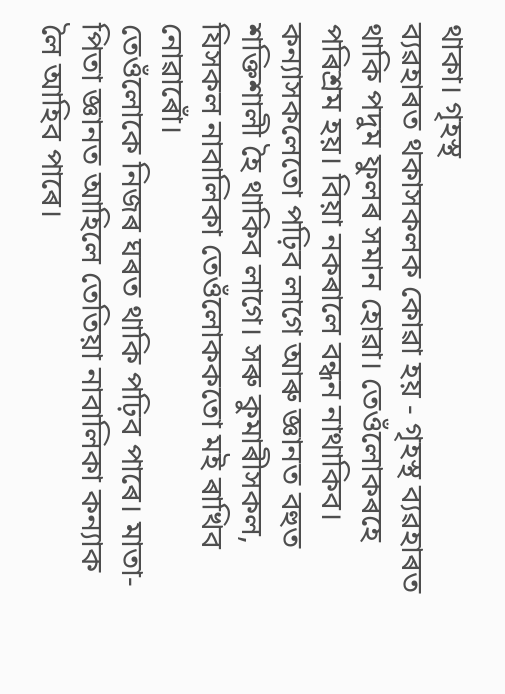থাকা। গৃহস্থ
ব্যৱহাৰত থকাসকলক কোৱা হয় - গৃহস্থ ব্যৱহাৰত থাকি পদুম ফুলৰ সমান হোৱা। তেওঁলোকৰহে
পৰিশ্ৰম হয়। বিয়া নকৰালে বন্ধন নাথাকিব। কন্যাসকলেতো পঢ়িব লাগে আৰু জ্ঞানত বহুত
শক্তিশালী হৈ থাকিব লাগে। সৰু কুমাৰীসকল, যিসকল নাবালিকা তেওঁলোককতো মই ৰাখিব নোৱাৰোঁ।
তেওঁলোকে নিজৰ ঘৰত থাকি পঢ়িব পাৰে। মাতা-পিতা জ্ঞানত আহিলে তেতিয়া নাবালিকা কন্যাক
লৈ আহিব পাৰে।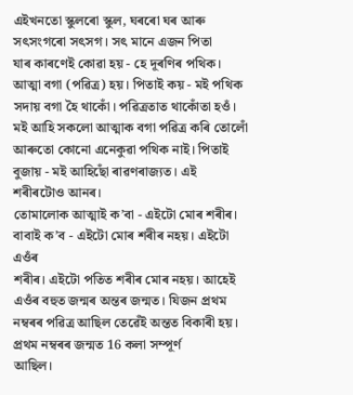এইখনতো স্কুলৰো স্কুল, ঘৰৰো ঘৰ আৰু সৎসংগৰো সৎসগ। সৎ মানে এজন পিতা
যাৰ কাৰণেই কোৱা হয় - হে দূৰণিৰ পথিক। আত্মা বগা (পৱিত্ৰ) হয়। পিতাই কয় - মই পথিক
সদায় বগা হৈ থাকোঁ। পৱিত্ৰতাত থাকোঁতা হওঁ। মই আহি সকলো আত্মাক বগা পৱিত্ৰ কৰি তোলোঁ
আৰুতো কোনো এনেকুৱা পথিক নাই। পিতাই বুজায় - মই আহিছোঁ ৰাৱণৰাজ্যত। এই শৰীৰটোও আনৰ।
তোমালোক আত্মাই ক’বা - এইটো মোৰ শৰীৰ। বাবাই ক’ব - এইটো মোৰ শৰীৰ নহয়। এইটো এওঁৰ
শৰীৰ। এইটো পতিত শৰীৰ মোৰ নহয়। আহেই এওঁৰ বহুত জন্মৰ অন্তৰ জন্মত। যিজন প্ৰথম
নম্বৰৰ পৱিত্ৰ আছিল তেৱেঁই অন্তত বিকাৰী হয়। প্ৰথম নম্বৰৰ জন্মত 16 কলা সম্পূৰ্ণ
আছিল।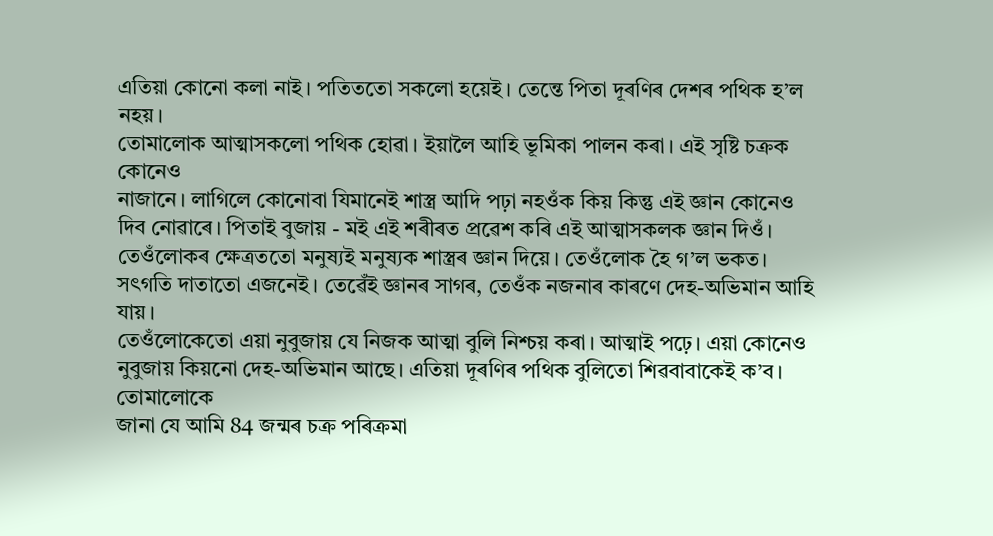এতিয়া কোনো কলা নাই। পতিততো সকলো হয়েই। তেন্তে পিতা দূৰণিৰ দেশৰ পথিক হ’ল নহয়।
তোমালোক আত্মাসকলো পথিক হোৱা। ইয়ালৈ আহি ভূমিকা পালন কৰা। এই সৃষ্টি চক্ৰক কোনেও
নাজানে। লাগিলে কোনোবা যিমানেই শাস্ত্ৰ আদি পঢ়া নহওঁক কিয় কিন্তু এই জ্ঞান কোনেও
দিব নোৱাৰে। পিতাই বুজায় - মই এই শৰীৰত প্ৰৱেশ কৰি এই আত্মাসকলক জ্ঞান দিওঁ।
তেওঁলোকৰ ক্ষেত্ৰততো মনুষ্যই মনুষ্যক শাস্ত্ৰৰ জ্ঞান দিয়ে। তেওঁলোক হৈ গ’ল ভকত।
সৎগতি দাতাতো এজনেই। তেৱেঁই জ্ঞানৰ সাগৰ, তেওঁক নজনাৰ কাৰণে দেহ-অভিমান আহি যায়।
তেওঁলোকেতো এয়া নুবুজায় যে নিজক আত্মা বুলি নিশ্চয় কৰা। আত্মাই পঢ়ে। এয়া কোনেও
নুবুজায় কিয়নো দেহ-অভিমান আছে। এতিয়া দূৰণিৰ পথিক বুলিতো শিৱবাবাকেই ক’ব। তোমালোকে
জানা যে আমি 84 জন্মৰ চক্ৰ পৰিক্ৰমা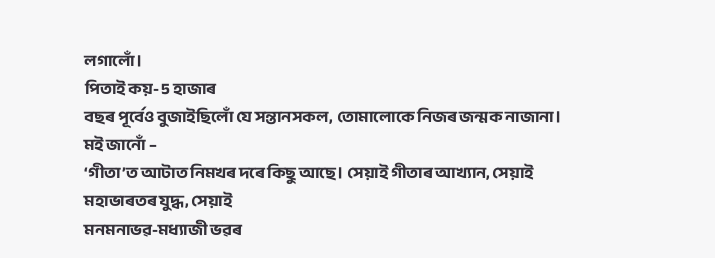লগালোঁ।
পিতাই কয়- 5 হাজাৰ
বছৰ পূৰ্বেও বুজাইছিলোঁ যে সন্তানসকল, তোমালোকে নিজৰ জন্মক নাজানা। মই জানোঁ –
‘গীতা’ত আটাত নিমখৰ দৰে কিছু আছে। সেয়াই গীতাৰ আখ্যান, সেয়াই মহাভাৰতৰ যুদ্ধ, সেয়াই
মনমনাভৱ-মধ্যাজী ভৱৰ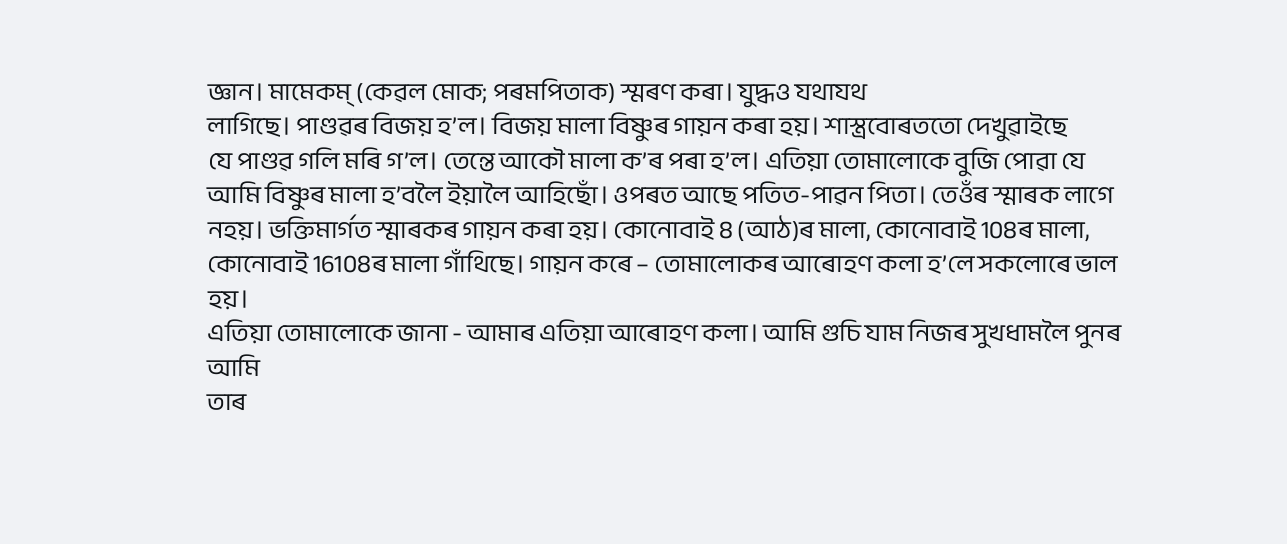জ্ঞান। মামেকম্ (কেৱল মোক; পৰমপিতাক) স্মৰণ কৰা। যুদ্ধও যথাযথ
লাগিছে। পাণ্ডৱৰ বিজয় হ’ল। বিজয় মালা বিষ্ণুৰ গায়ন কৰা হয়। শাস্ত্ৰবোৰততো দেখুৱাইছে
যে পাণ্ডৱ গলি মৰি গ’ল। তেন্তে আকৌ মালা ক’ৰ পৰা হ’ল। এতিয়া তোমালোকে বুজি পোৱা যে
আমি বিষ্ণুৰ মালা হ’বলৈ ইয়ালৈ আহিছোঁ। ওপৰত আছে পতিত-পাৱন পিতা। তেওঁৰ স্মাৰক লাগে
নহয়। ভক্তিমাৰ্গত স্মাৰকৰ গায়ন কৰা হয়। কোনোবাই 8 (আঠ)ৰ মালা, কোনোবাই 108ৰ মালা,
কোনোবাই 16108ৰ মালা গাঁথিছে। গায়ন কৰে – তোমালোকৰ আৰোহণ কলা হ’লে সকলোৰে ভাল হয়।
এতিয়া তোমালোকে জানা - আমাৰ এতিয়া আৰোহণ কলা। আমি গুচি যাম নিজৰ সুখধামলৈ পুনৰ আমি
তাৰ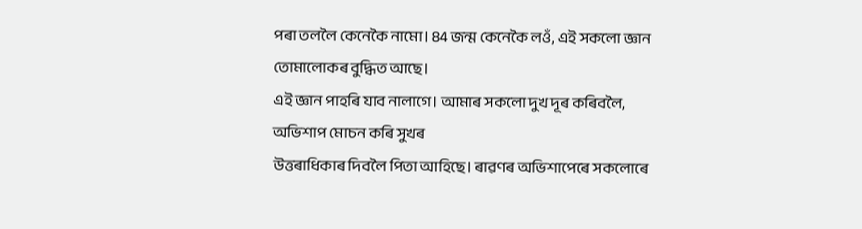পৰা তললৈ কেনেকৈ নামো। 84 জন্ম কেনেকৈ লওঁ, এই সকলো জ্ঞান তোমালোকৰ বুদ্ধিত আছে।
এই জ্ঞান পাহৰি যাব নালাগে। আমাৰ সকলো দুখ দূৰ কৰিবলৈ, অভিশাপ মোচন কৰি সুখৰ
উত্তৰাধিকাৰ দিবলৈ পিতা আহিছে। ৰাৱণৰ অভিশাপেৰে সকলোৰে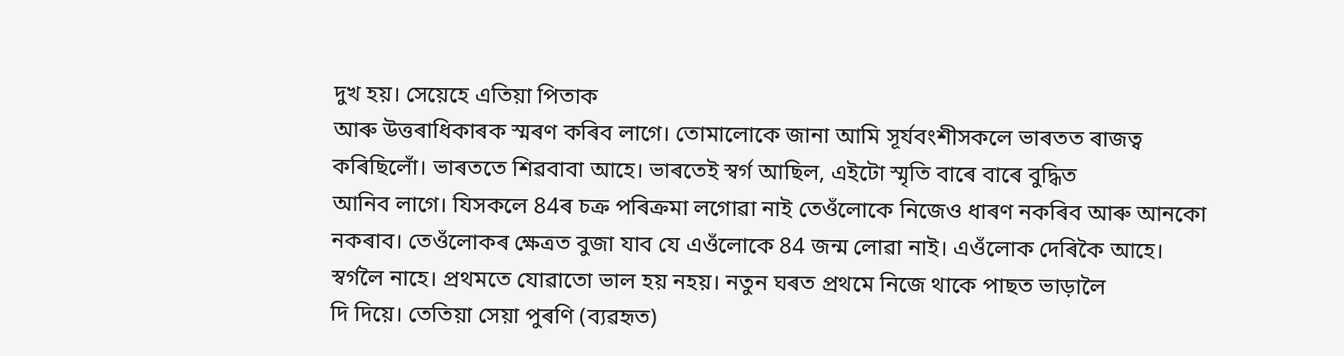দুখ হয়। সেয়েহে এতিয়া পিতাক
আৰু উত্তৰাধিকাৰক স্মৰণ কৰিব লাগে। তোমালোকে জানা আমি সূৰ্যবংশীসকলে ভাৰতত ৰাজত্ব
কৰিছিলোঁ। ভাৰততে শিৱবাবা আহে। ভাৰতেই স্বৰ্গ আছিল, এইটো স্মৃতি বাৰে বাৰে বুদ্ধিত
আনিব লাগে। যিসকলে 84ৰ চক্ৰ পৰিক্ৰমা লগোৱা নাই তেওঁলোকে নিজেও ধাৰণ নকৰিব আৰু আনকো
নকৰাব। তেওঁলোকৰ ক্ষেত্ৰত বুজা যাব যে এওঁলোকে 84 জন্ম লোৱা নাই। এওঁলোক দেৰিকৈ আহে।
স্বৰ্গলৈ নাহে। প্ৰথমতে যোৱাতো ভাল হয় নহয়। নতুন ঘৰত প্ৰথমে নিজে থাকে পাছত ভাড়ালৈ
দি দিয়ে। তেতিয়া সেয়া পুৰণি (ব্যৱহৃত)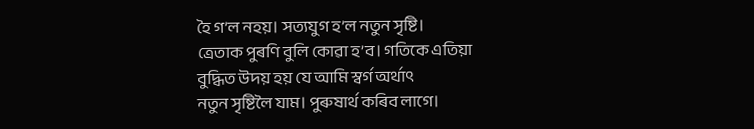হৈ গ’ল নহয়। সত্যযুগ হ’ল নতুন সৃষ্টি।
ত্ৰেতাক পুৰণি বুলি কোৱা হ’ব। গতিকে এতিয়া বুদ্ধিত উদয় হয় যে আমি স্বৰ্গ অৰ্থাৎ
নতুন সৃষ্টিলৈ যাম। পুৰুষাৰ্থ কৰিব লাগে।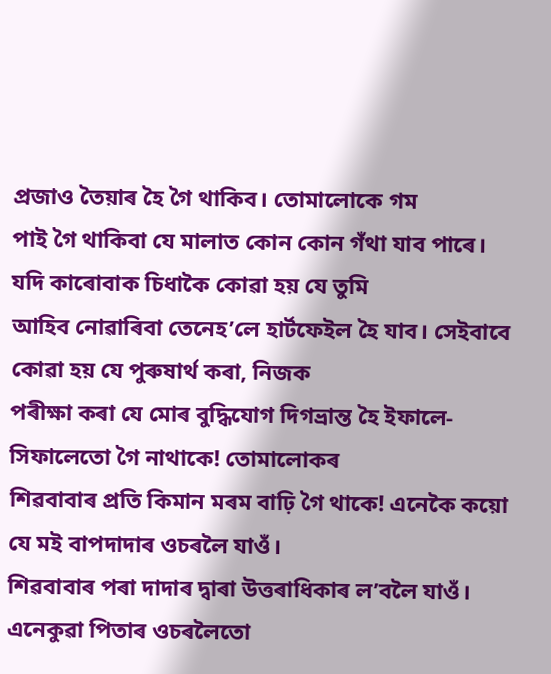প্ৰজাও তৈয়াৰ হৈ গৈ থাকিব। তোমালোকে গম
পাই গৈ থাকিবা যে মালাত কোন কোন গঁথা যাব পাৰে। যদি কাৰোবাক চিধাকৈ কোৱা হয় যে তুমি
আহিব নোৱাৰিবা তেনেহ’লে হাৰ্টফেইল হৈ যাব। সেইবাবে কোৱা হয় যে পুৰুষাৰ্থ কৰা, নিজক
পৰীক্ষা কৰা যে মোৰ বুদ্ধিযোগ দিগভ্ৰান্ত হৈ ইফালে-সিফালেতো গৈ নাথাকে! তোমালোকৰ
শিৱবাবাৰ প্ৰতি কিমান মৰম বাঢ়ি গৈ থাকে! এনেকৈ কয়ো যে মই বাপদাদাৰ ওচৰলৈ যাওঁ।
শিৱবাবাৰ পৰা দাদাৰ দ্বাৰা উত্তৰাধিকাৰ ল’বলৈ যাওঁ। এনেকুৱা পিতাৰ ওচৰলৈতো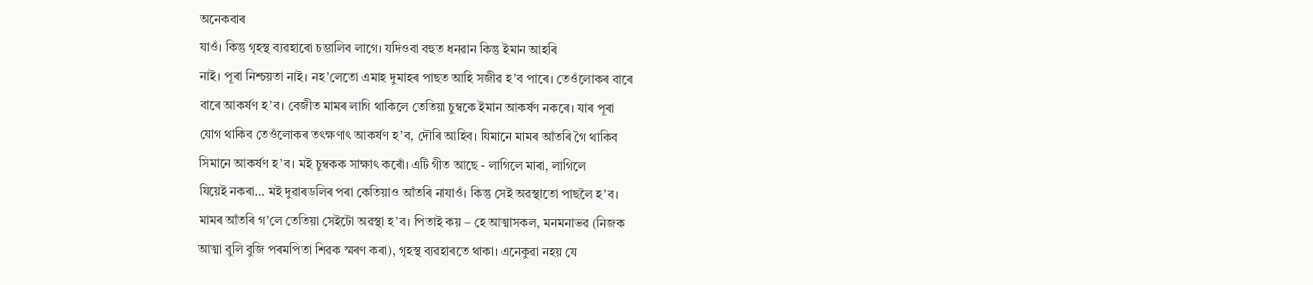অনেকবাৰ
যাওঁ। কিন্তু গৃহস্থ ব্যৱহাৰো চম্ভালিব লাগে। যদিওবা বহুত ধনৱান কিন্তু ইমান আহৰি
নাই। পূৰা নিশ্চয়তা নাই। নহ’লেতো এমাহ দুমাহৰ পাছত আহি সজীৱ হ’ব পাৰে। তেওঁলোকৰ বাৰে
বাৰে আকৰ্ষণ হ’ব। বেজীত মামৰ লাগি থাকিলে তেতিয়া চুম্বকে ইমান আকৰ্ষণ নকৰে। যাৰ পূৰা
যোগ থাকিব তেওঁলোকৰ তৎক্ষণাৎ আকৰ্ষণ হ’ব, দৌৰি আহিব। যিমানে মামৰ আঁতৰি গৈ থাকিব
সিমানে আকৰ্ষণ হ’ব। মই চুম্বকক সাক্ষাৎ কৰোঁ। এটি গীত আছে - লাগিলে মাৰা, লাগিলে
যিয়েই নকৰা… মই দুৱাৰডলিৰ পৰা কেতিয়াও আঁতৰি নাযাওঁ। কিন্তু সেই অৱস্থাতো পাছলৈ হ’ব।
মামৰ আঁতৰি গ’লে তেতিয়া সেইটো অৱস্থা হ’ব। পিতাই কয় – হে আত্মাসকল, মনমনাভৱ (নিজক
আত্মা বুলি বুজি পৰমপিতা শিৱক স্মৰণ কৰা), গৃহস্থ ব্যৱহাৰতে থাকা। এনেকুৱা নহয় যে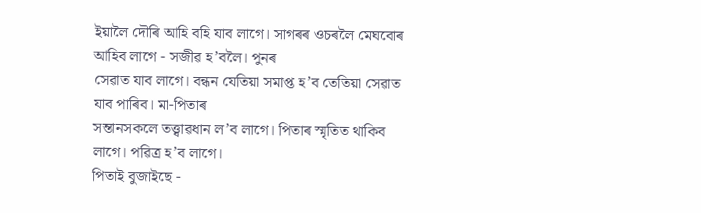ইয়ালৈ দৌৰি আহি বহি যাব লাগে। সাগৰৰ ওচৰলৈ মেঘবোৰ আহিব লাগে - সজীৱ হ’বলৈ। পুনৰ
সেৱাত যাব লাগে। বন্ধন যেতিয়া সমাপ্ত হ’ব তেতিয়া সেৱাত যাব পাৰিব। মা-পিতাৰ
সন্তানসকলে তত্ত্বাৱধান ল’ব লাগে। পিতাৰ স্মৃতিত থাকিব লাগে। পৱিত্ৰ হ’ব লাগে।
পিতাই বুজাইছে -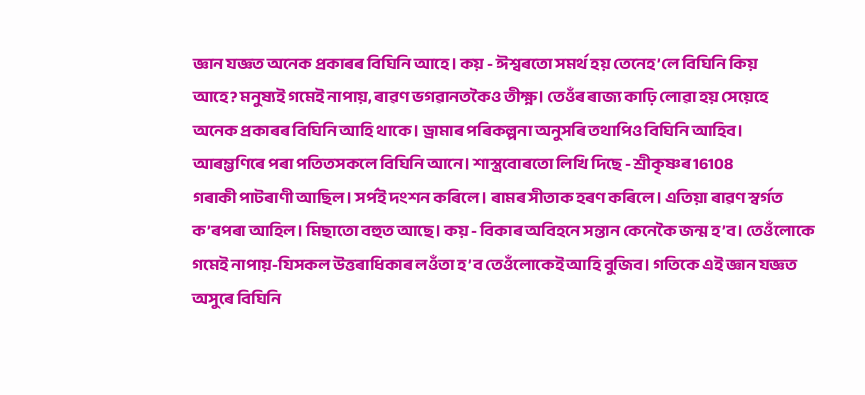জ্ঞান যজ্ঞত অনেক প্ৰকাৰৰ বিঘিনি আহে। কয় - ঈশ্বৰতো সমৰ্থ হয় তেনেহ’লে বিঘিনি কিয়
আহে? মনুষ্যই গমেই নাপায়, ৰাৱণ ভগৱানতকৈও তীক্ষ্ণ। তেওঁৰ ৰাজ্য কাঢ়ি লোৱা হয় সেয়েহে
অনেক প্ৰকাৰৰ বিঘিনি আহি থাকে। ড্ৰামাৰ পৰিকল্পনা অনুসৰি তথাপিও বিঘিনি আহিব।
আৰম্ভণিৰে পৰা পতিতসকলে বিঘিনি আনে। শাস্ত্ৰবোৰতো লিখি দিছে - শ্ৰীকৃষ্ণৰ 16108
গৰাকী পাটৰাণী আছিল। সৰ্পই দংশন কৰিলে। ৰামৰ সীতাক হৰণ কৰিলে। এতিয়া ৰাৱণ স্বৰ্গত
ক’ৰপৰা আহিল। মিছাতো বহুত আছে। কয় - বিকাৰ অবিহনে সন্তান কেনেকৈ জন্ম হ’ব। তেওঁলোকে
গমেই নাপায়-যিসকল উত্তৰাধিকাৰ লওঁতা হ’ব তেওঁলোকেই আহি বুজিব। গতিকে এই জ্ঞান যজ্ঞত
অসুৰে বিঘিনি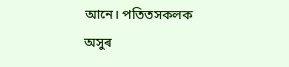আনে। পতিতসকলক অসুৰ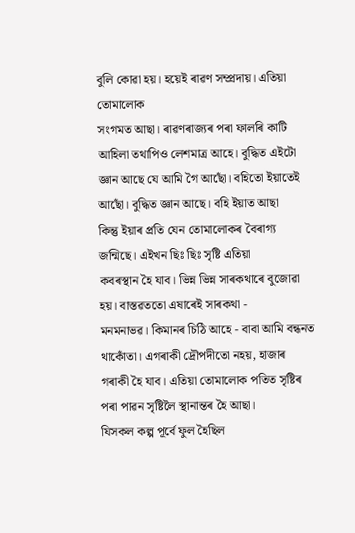বুলি কোৱা হয়। হয়েই ৰাৱণ সম্প্ৰদায়। এতিয়া তোমালোক
সংগমত আছা। ৰাৱণৰাজ্যৰ পৰা ফালৰি কাটি আহিলা তথাপিও লেশমাত্ৰ আহে। বুদ্ধিত এইটো
জ্ঞান আছে যে আমি গৈ আছোঁ। বহিতো ইয়াতেই আছোঁ। বুদ্ধিত জ্ঞান আছে। বহি ইয়াত আছা
কিন্তু ইয়াৰ প্ৰতি যেন তোমালোকৰ বৈৰাগ্য জন্মিছে। এইখন ছিঃ ছিঃ সৃষ্টি এতিয়া
কবৰস্থান হৈ যাব। ভিন্ন ভিন্ন সাৰকথাৰে বুজোৱা হয়। বাস্তৱততো এষাৰেই সাৰকথা -
মনমনাভৱ। কিমানৰ চিঠি আহে - বাবা আমি বন্ধনত থাকোঁতা। এগৰাকী দ্ৰৌপদীতো নহয়, হাজাৰ
গৰাকী হৈ যাব। এতিয়া তোমালোক পতিত সৃষ্টিৰ পৰা পাৱন সৃষ্টিলৈ স্থানান্তৰ হৈ আছা।
যিসকল কল্প পূৰ্বে ফুল হৈছিল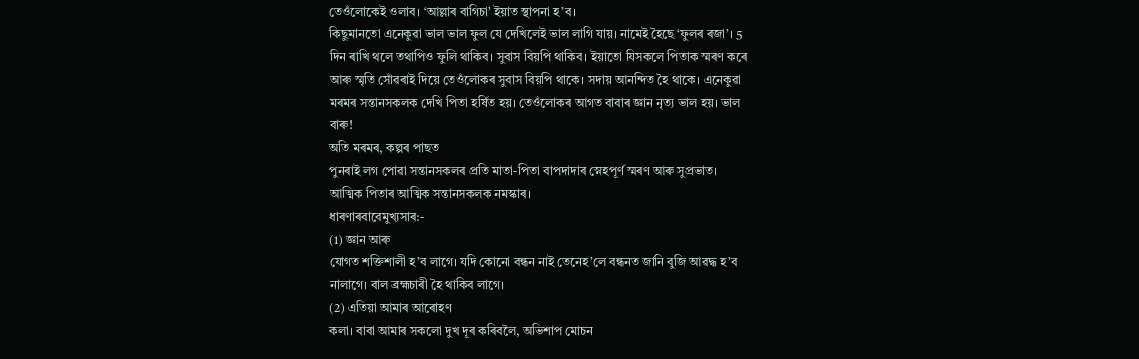তেওঁলোকেই ওলাব। ‘আল্লাৰ বাগিচা’ ইয়াত স্থাপনা হ’ব।
কিছুমানতো এনেকুৱা ভাল ভাল ফুল যে দেখিলেই ভাল লাগি যায়। নামেই হৈছে ‘ফুলৰ ৰজা’। 5
দিন ৰাখি থলে তথাপিও ফুলি থাকিব। সুবাস বিয়পি থাকিব। ইয়াতো যিসকলে পিতাক স্মৰণ কৰে
আৰু স্মৃতি সোঁৱৰাই দিয়ে তেওঁলোকৰ সুবাস বিয়পি থাকে। সদায় আনন্দিত হৈ থাকে। এনেকুৱা
মৰমৰ সন্তানসকলক দেখি পিতা হৰ্ষিত হয়। তেওঁলোকৰ আগত বাবাৰ জ্ঞান নৃত্য ভাল হয়। ভাল
বাৰু!
অতি মৰমৰ, কল্পৰ পাছত
পুনৰাই লগ পোৱা সন্তানসকলৰ প্ৰতি মাতা-পিতা বাপদাদাৰ স্নেহপূৰ্ণ স্মৰণ আৰু সুপ্ৰভাত।
আত্মিক পিতাৰ আত্মিক সন্তানসকলক নমস্কাৰ।
ধাৰণাৰবাবেমুখ্যসাৰ:-
(1) জ্ঞান আৰু
যোগত শক্তিশালী হ’ব লাগে। যদি কোনো বন্ধন নাই তেনেহ’লে বন্ধনত জানি বুজি আৱদ্ধ হ’ব
নালাগে। বাল ব্ৰহ্মচাৰী হৈ থাকিব লাগে।
(2) এতিয়া আমাৰ আৰোহণ
কলা। বাবা আমাৰ সকলো দুখ দূৰ কৰিবলৈ, অভিশাপ মোচন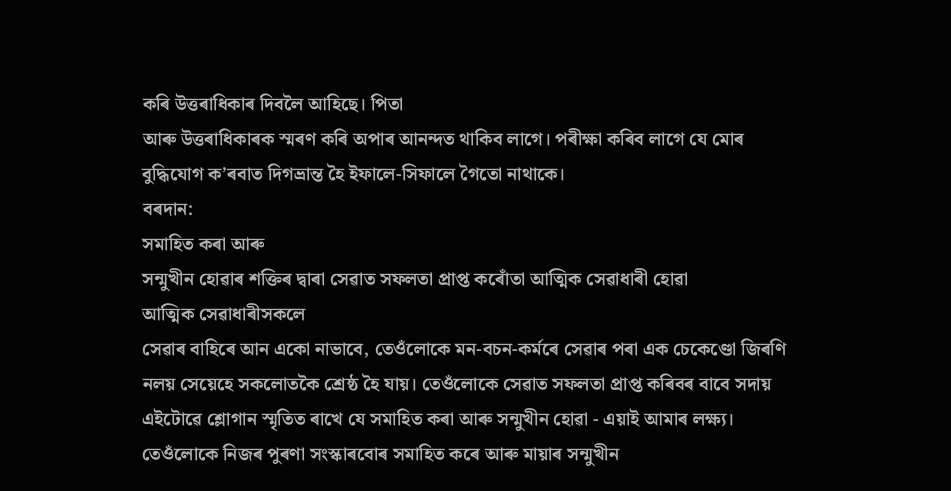কৰি উত্তৰাধিকাৰ দিবলৈ আহিছে। পিতা
আৰু উত্তৰাধিকাৰক স্মৰণ কৰি অপাৰ আনন্দত থাকিব লাগে। পৰীক্ষা কৰিব লাগে যে মোৰ
বুদ্ধিযোগ ক’ৰবাত দিগভ্ৰান্ত হৈ ইফালে-সিফালে গৈতো নাথাকে।
বৰদান:
সমাহিত কৰা আৰু
সন্মুখীন হোৱাৰ শক্তিৰ দ্বাৰা সেৱাত সফলতা প্ৰাপ্ত কৰোঁতা আত্মিক সেৱাধাৰী হোৱা
আত্মিক সেৱাধাৰীসকলে
সেৱাৰ বাহিৰে আন একো নাভাবে, তেওঁলোকে মন-বচন-কৰ্মৰে সেৱাৰ পৰা এক চেকেণ্ডো জিৰণি
নলয় সেয়েহে সকলোতকৈ শ্ৰেষ্ঠ হৈ যায়। তেওঁলোকে সেৱাত সফলতা প্ৰাপ্ত কৰিবৰ বাবে সদায়
এইটোৱে শ্লোগান স্মৃতিত ৰাখে যে সমাহিত কৰা আৰু সন্মুখীন হোৱা - এয়াই আমাৰ লক্ষ্য।
তেওঁলোকে নিজৰ পুৰণা সংস্কাৰবোৰ সমাহিত কৰে আৰু মায়াৰ সন্মুখীন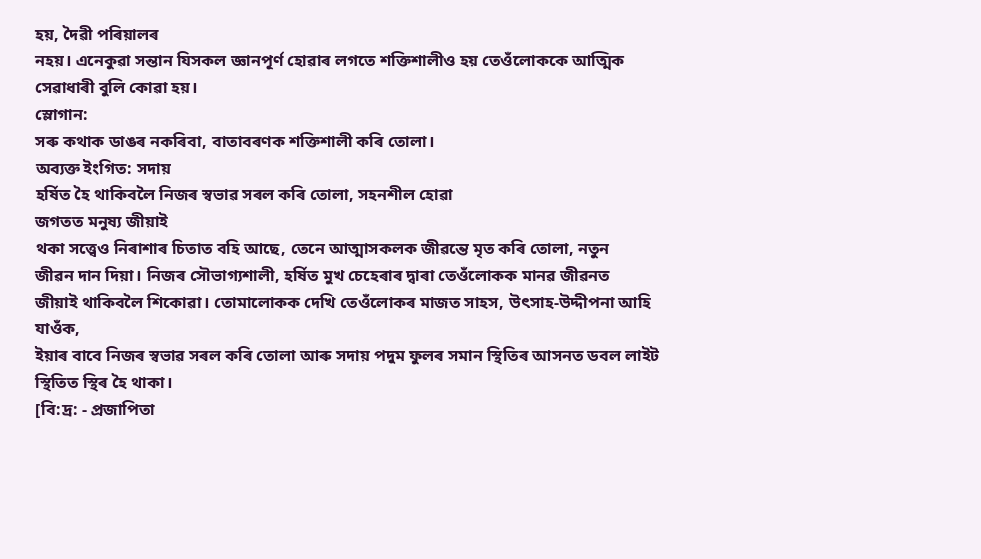হয়, দৈৱী পৰিয়ালৰ
নহয়। এনেকুৱা সন্তান যিসকল জ্ঞানপূৰ্ণ হোৱাৰ লগতে শক্তিশালীও হয় তেওঁলোককে আত্মিক
সেৱাধাৰী বুলি কোৱা হয়।
স্লোগান:
সৰু কথাক ডাঙৰ নকৰিবা, বাতাবৰণক শক্তিশালী কৰি তোলা।
অব্যক্ত ইংগিত: সদায়
হৰ্ষিত হৈ থাকিবলৈ নিজৰ স্বভাৱ সৰল কৰি তোলা, সহনশীল হোৱা
জগতত মনুষ্য জীয়াই
থকা সত্ত্বেও নিৰাশাৰ চিতাত বহি আছে, তেনে আত্মাসকলক জীৱন্তে মৃত কৰি তোলা, নতুন
জীৱন দান দিয়া। নিজৰ সৌভাগ্যশালী, হৰ্ষিত মুখ চেহেৰাৰ দ্বাৰা তেওঁলোকক মানৱ জীৱনত
জীয়াই থাকিবলৈ শিকোৱা। তোমালোকক দেখি তেওঁলোকৰ মাজত সাহস, উৎসাহ-উদ্দীপনা আহি যাওঁক,
ইয়াৰ বাবে নিজৰ স্বভাৱ সৰল কৰি তোলা আৰু সদায় পদুম ফুলৰ সমান স্থিতিৰ আসনত ডবল লাইট
স্থিতিত স্থিৰ হৈ থাকা।
[বি:দ্ৰ: - প্ৰজাপিতা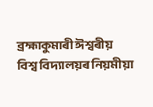ব্ৰহ্মাকুমাৰী ঈশ্বৰীয় বিশ্ব বিদ্যালয়ৰ নিয়মীয়া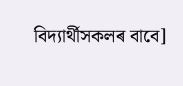বিদ্যাৰ্থীসকলৰ বাবে]